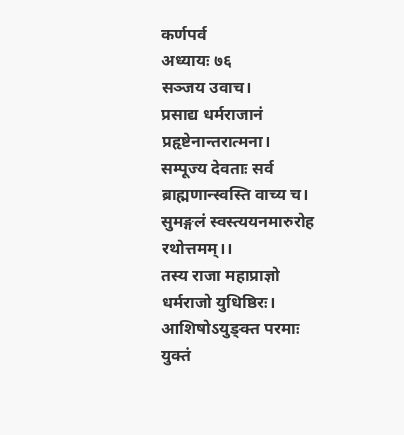कर्णपर्व
अध्यायः ७६
सञ्जय उवाच।
प्रसाद्य धर्मराजानं प्रहृष्टेनान्तरात्मना।
सम्पूज्य देवताः सर्व ब्राह्मणान्स्वस्ति वाच्य च।
सुमङ्गलं स्वस्त्ययनमारुरोह रथोत्तमम्।।
तस्य राजा महाप्राज्ञो धर्मराजो युधिष्ठिरः।
आशिषोऽयुङ्क्त परमाः युक्तं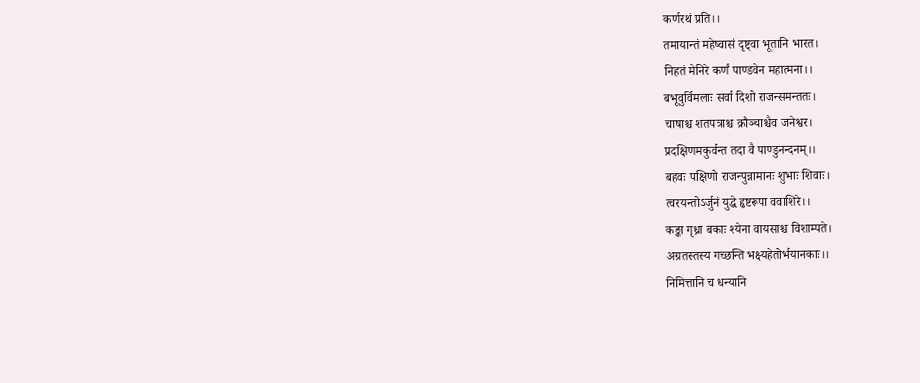कर्णरथं प्रति।।
तमायान्तं महेष्वासं दृष्ट्वा भूतानि भारत।
निहतं मेनिरे कर्णं पाण्डवेन महात्मना।।
बभूवुर्विमलाः सर्वा दिशो राजन्समन्ततः।
चाषाश्च शतपत्राश्च क्रौञ्चाश्चैव जनेश्वर।
प्रदक्षिणमकुर्वन्त तदा वै पाण्डुनन्दनम्।।
बहवः पक्षिणो राजन्पुन्नामानः शुभाः शिवाः।
त्वरयन्तोऽर्जुनं युद्धे हृष्टरूपा ववाशिरे।।
कङ्का गृध्रा बकाः श्येना वायसाश्च विशाम्पते।
अग्रतस्तस्य गच्छन्ति भक्ष्यहेतोर्भयानकाः।।
निमित्तानि च धन्यानि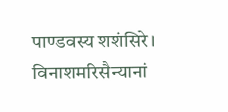पाण्डवस्य शशंसिरे।
विनाशमरिसैन्यानां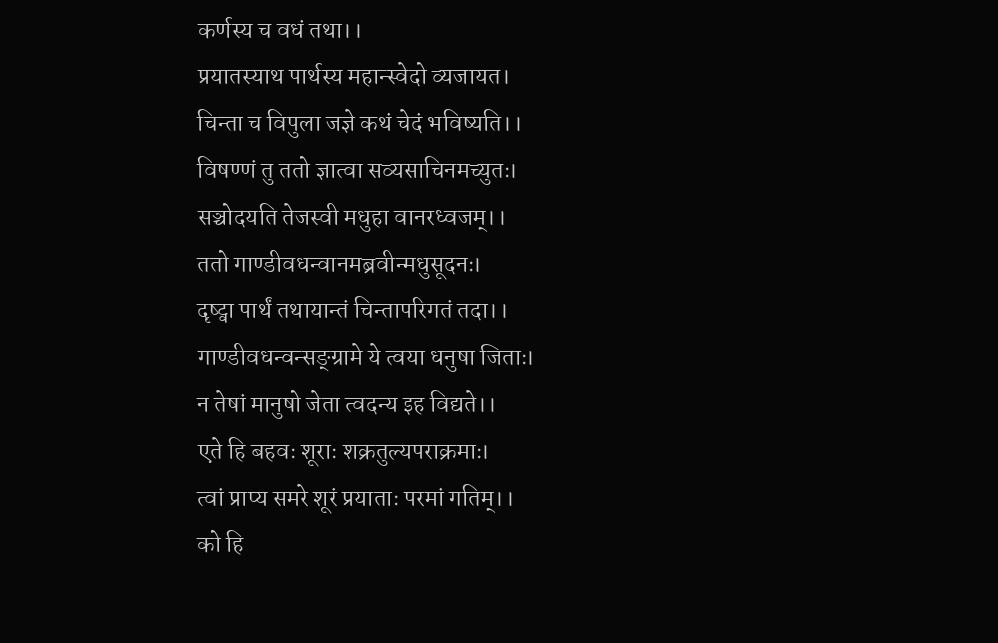कर्णस्य च वधं तथा।।
प्रयातस्याथ पार्थस्य महान्स्वेदो व्यजायत।
चिन्ता च विपुला जज्ञे कथं चेदं भविष्यति।।
विषण्णं तु ततो ज्ञात्वा सव्यसाचिनमच्युतः।
सञ्चोदयति तेजस्वी मधुहा वानरध्वजम्।।
ततो गाण्डीवधन्वानमब्रवीन्मधुसूदनः।
दृष्ट्वा पार्थं तथायान्तं चिन्तापरिगतं तदा।।
गाण्डीवधन्वन्सङ्ग्रामे ये त्वया धनुषा जिताः।
न तेषां मानुषो जेता त्वदन्य इह विद्यते।।
एते हि बहवः शूराः शक्रतुल्यपराक्रमाः।
त्वां प्राप्य समरे शूरं प्रयाताः परमां गतिम्।।
को हि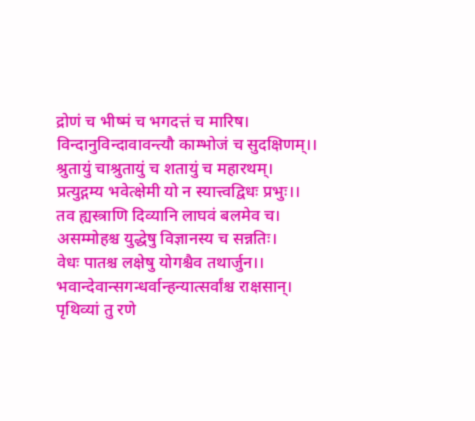द्रोणं च भीष्मं च भगदत्तं च मारिष।
विन्दानुविन्दावावन्त्यौ काम्भोजं च सुदक्षिणम्।।
श्रुतायुं चाश्रुतायुं च शतायुं च महारथम्।
प्रत्युद्गम्य भवेत्क्षेमी यो न स्यात्त्वद्विधः प्रभुः।।
तव ह्यस्त्राणि दिव्यानि लाघवं बलमेव च।
असम्मोहश्च युद्धेषु विज्ञानस्य च सन्नतिः।
वेधः पातश्च लक्षेषु योगश्चैव तथार्जुन।।
भवान्देवान्सगन्धर्वान्हन्यात्सर्वांश्च राक्षसान्।
पृथिव्यां तु रणे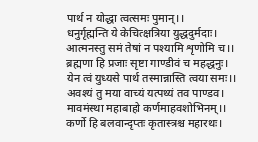पार्थ न योद्धा त्वत्समः पुमान्।।
धनुर्गृह्मन्ति ये केचित्क्षत्रिया युद्धदुर्मदाः।
आत्मनस्तु समं तेषां न पश्यामि शृणोमि च।।
ब्रह्मणा हि प्रजाः सृष्टा गाण्डीवं च महद्धनुः।
येन त्वं युध्यसे पार्थ तस्मान्नास्ति त्वया समः।।
अवश्यं तु मया वाच्यं यत्पथ्यं तव पाण्डव।
मावमंस्था महाबाहो कर्णमाहवशोभिनम्।।
कर्णो हि बलवान्दृप्तः कृतास्त्रश्च महारथः।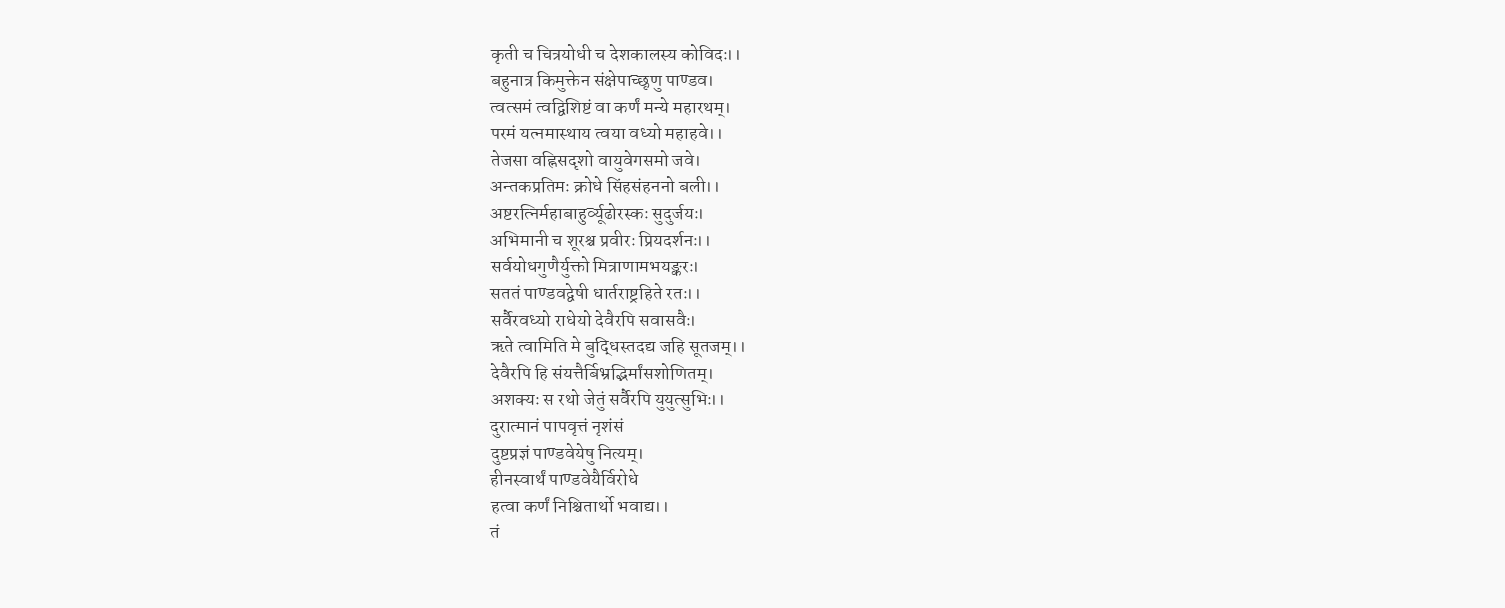कृती च चित्रयोधी च देशकालस्य कोविदः।।
बहुनात्र किमुक्तेन संक्षेपाच्छृणु पाण्डव।
त्वत्समं त्वद्विशिष्टं वा कर्णं मन्ये महारथम्।
परमं यत्नमास्थाय त्वया वध्यो महाहवे।।
तेजसा वह्निसदृशो वायुवेगसमो जवे।
अन्तकप्रतिमः क्रोधे सिंहसंहननो बली।।
अष्टरत्निर्महाबाहुर्व्यूढोरस्कः सुदुर्जयः।
अभिमानी च शूरश्च प्रवीरः प्रियदर्शनः।।
सर्वयोधगुणैर्युक्तो मित्राणामभयङ्करः।
सततं पाण्डवद्वेषी धार्तराष्ट्रहिते रतः।।
सर्वैरवध्यो राधेयो देवैरपि सवासवैः।
ऋते त्वामिति मे बुद्धिस्तदद्य जहि सूतजम्।।
देवैरपि हि संयत्तैर्बिभ्रद्भिर्मांसशोणितम्।
अशक्यः स रथो जेतुं सर्वैरपि युयुत्सुभिः।।
दुरात्मानं पापवृत्तं नृशंसं
दुष्टप्रज्ञं पाण्डवेयेषु नित्यम्।
हीनस्वार्थं पाण्डवेयैर्विरोधे
हत्वा कर्णं निश्चितार्थो भवाद्य।।
तं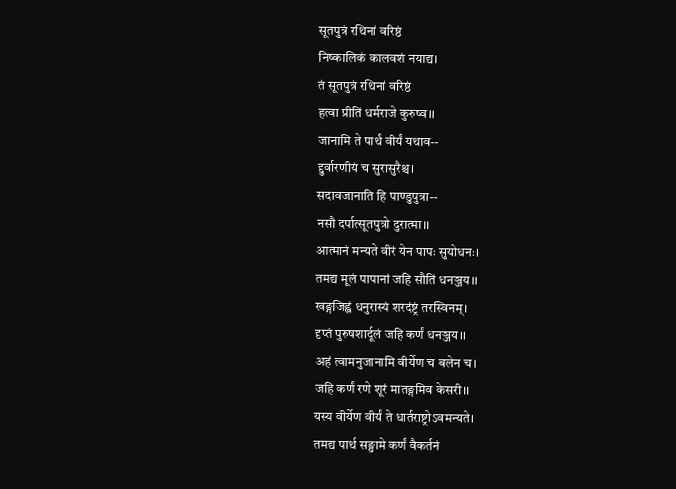सूतपुत्रं रथिनां वरिष्ठं
निष्कालिकं कालवशं नयाद्य।
तं सूतपुत्रं रथिनां वरिष्ठं
हत्वा प्रीतिं धर्मराजे कुरुष्व।।
जानामि ते पार्थं वीर्यं यथाव--
द्दुर्वारणीयं च सुरासुरैश्च।
सदावजानाति हि पाण्डुपुत्रा--
नसौ दर्पात्सूतपुत्रो दुरात्मा।।
आत्मानं मन्यते वीरं येन पापः सुयोधनः।
तमद्य मूलं पापानां जहि सौतिं धनञ्जय।।
खङ्गजिह्वं धनुरास्यं शरदंष्ट्रं तरस्विनम्।
दृप्तं पुरुषशार्दूलं जहि कर्णं धनञ्जय।।
अहं त्वामनुजानामि वीर्येण च बलेन च।
जहि कर्णं रणे शूरं मातङ्गमिव केसरी।।
यस्य वीर्येण वीर्यं ते धार्तराष्ट्रोऽवमन्यते।
तमद्य पार्थ सङ्ग्रामे कर्णं वैकर्तनं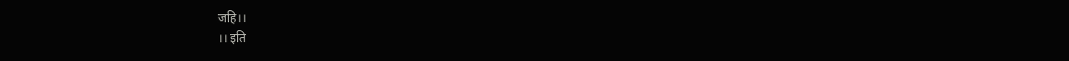जहि।।
।। इति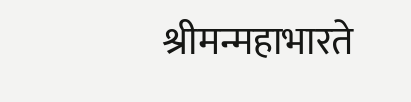श्रीमन्महाभारते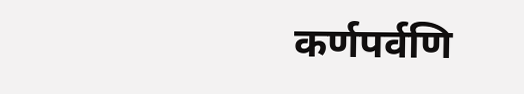कर्णपर्वणि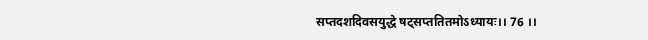सप्तदशदिवसयुद्धे षट्सप्ततितमोऽध्यायः।। 76 ।।